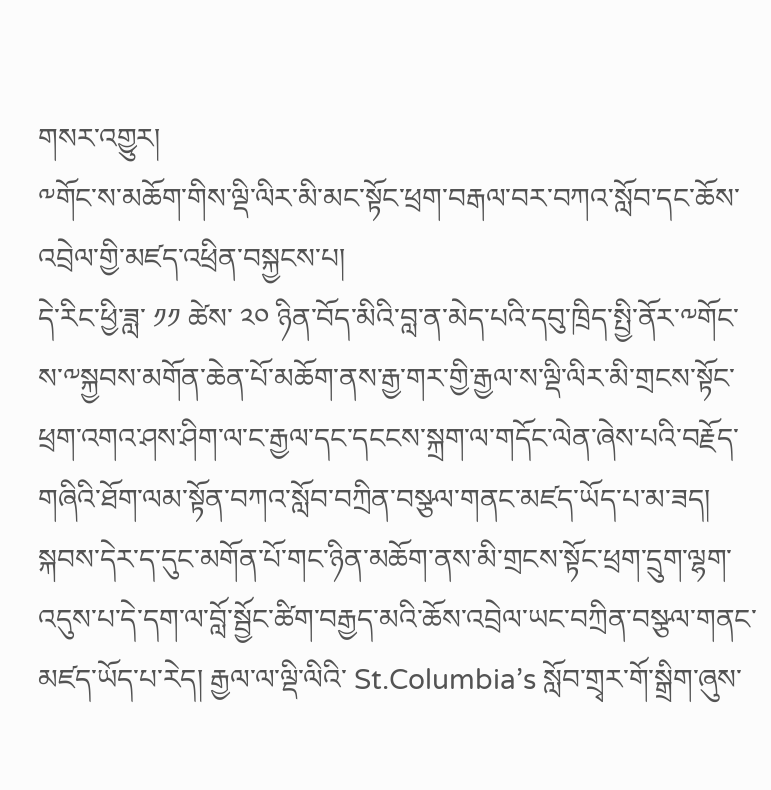གསར་འགྱུར།
༸གོང་ས་མཆོག་གིས་ལྡི་ལིར་མི་མང་སྟོང་ཕྲག་བརྒལ་བར་བཀའ་སློབ་དང་ཆོས་འབྲེལ་གྱི་མཛད་འཕྲིན་བསྐྱངས་པ།
དེ་རིང་ཕྱི་ཟླ་ ༡༡ ཚེས་ ༢༠ ཉིན་བོད་མིའི་བླ་ན་མེད་པའི་དབུ་ཁྲིད་སྤྱི་ནོར་༸གོང་ས་༸སྐྱབས་མགོན་ཆེན་པོ་མཆོག་ནས་རྒྱ་གར་གྱི་རྒྱལ་ས་ལྡི་ལིར་མི་གྲངས་སྟོང་ཕྲག་འགའ་ཤས་ཤིག་ལ་ང་རྒྱལ་དང་དངངས་སྐྲག་ལ་གདོང་ལེན་ཞེས་པའི་བརྗོད་གཞིའི་ཐོག་ལམ་སྟོན་བཀའ་སློབ་བཀྲིན་བསྩལ་གནང་མཛད་ཡོད་པ་མ་ཟད། སྐབས་དེར་ད་དུང་མགོན་པོ་གང་ཉིན་མཆོག་ནས་མི་གྲངས་སྟོང་ཕྲག་དྲུག་ལྷག་འདུས་པ་དེ་དག་ལ་བློ་སྦྱོང་ཚིག་བརྒྱད་མའི་ཆོས་འབྲེལ་ཡང་བཀྲིན་བསྩལ་གནང་མཛད་ཡོད་པ་རེད། རྒྱལ་ལ་ལྡི་ལིའི་ St.Columbia’s སློབ་གྲྭར་གོ་སྒྲིག་ཞུས་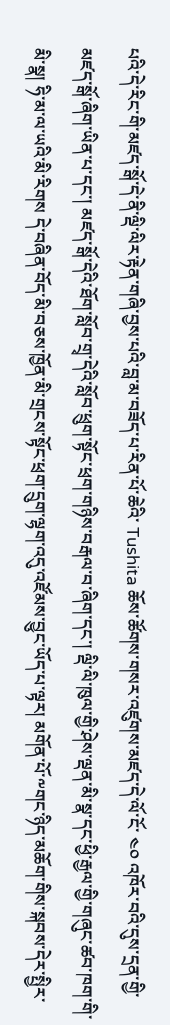པའི་དེ་རིང་གི་མཛད་སྒོ་དེ་ནི་ལྡི་ལིར་རྟེན་གཞི་བྱས་པའི་བླ་མ་བཟོད་པ་རིན་པོ་ཆེའི་ Tushita ཆོས་ཚོགས་གསར་འཛུགས་མཛད་དེ་ལོ་ངོ་ ༤༠ འཁོར་བའི་དུས་དྲན་གྱི་མཛད་སྒོ་ཞིག་ཡིན་པ་དང་། མཛད་སྒོ་དེའི་ཐོག་སློབ་གྲྭ་དེའི་སློབ་ཕྲུག་སྟོང་ཕྲག་གཉིས་བརྒལ་བ་ཞིག་དང་། ལྡི་ལི་ཁུལ་གྱི་ཤེས་ལྡན་མི་སྣ་དང་ཕྱི་རྒྱལ་གྱི་གཞུང་ཚབ་ཁག་གི་མི་སྣ། ཧི་མ་ལ་ཡའི་མི་རིགས དེ་བཞིན་བོད་མི་བཅས་ཁྱོན་མི་གྲངས་སྟོང་ཕྲག་དྲུག་ལྷག་འདུ་འཛོམས་བྱུང་ཡོད་པ་ལྟར། མགོན་པོ་༸གང་ཉིད་མཆོག་གིས་སྐབས་དེར་སྤྱིར་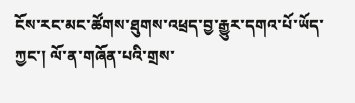ངོས་རང་མང་ཚོགས་ཐུགས་འཕྲད་བྱ་རྒྱུར་དགའ་པོ་ཡོད་ཀྱང་། ལོ་ན་གཞོན་པའི་གྲས་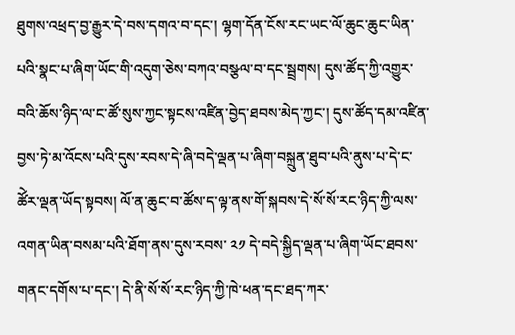ཐུགས་འཕྲད་བྱ་རྒྱུར་དེ་བས་དགའ་བ་དང་། ལྷག་དོན་ངོས་རང་ཡང་ལོ་ཆུང་ཆུང་ཡིན་པའི་སྣང་པ་ཞིག་ཡོང་གི་འདུག་ཅེས་བཀའ་བསྩལ་བ་དང་སྦྲགས། དུས་ཚོད་ཀྱི་འགྱུར་བའི་ཆོས་ཉིད་ལ་ང་ཚོ་སུས་ཀྱང་སྟངས་འཛིན་བྱེད་ཐབས་མེད་ཀྱང་། དུས་ཚོད་དམ་འཛིན་བྱས་ཏེ་མ་འོངས་པའི་དུས་ཪབས་དེ་ཞི་བདེ་ལྡན་པ་ཞིག་བསྐྲུན་ཐུབ་པའི་ནུས་པ་དེ་ང་ཚོེར་ལྡན་ཡོད་སྟབས། ལོ་ན་ཆུང་བ་ཚོས་ད་ལྟ་ནས་གོ་སྐབས་དེ་སོ་སོ་རང་ཉིད་ཀྱི་ལས་འགན་ཡིན་བསམ་པའི་ཐོག་ནས་དུས་ཪབས་ ༢༡ དེ་བདེ་སྐྱིད་ལྡན་པ་ཞིག་ཡོང་ཐབས་གནང་དགོས་པ་དང་། དེ་ནི་སོ་སོ་རང་ཉིད་ཀྱི་ཁེ་ཕན་དང་ཐད་ཀར་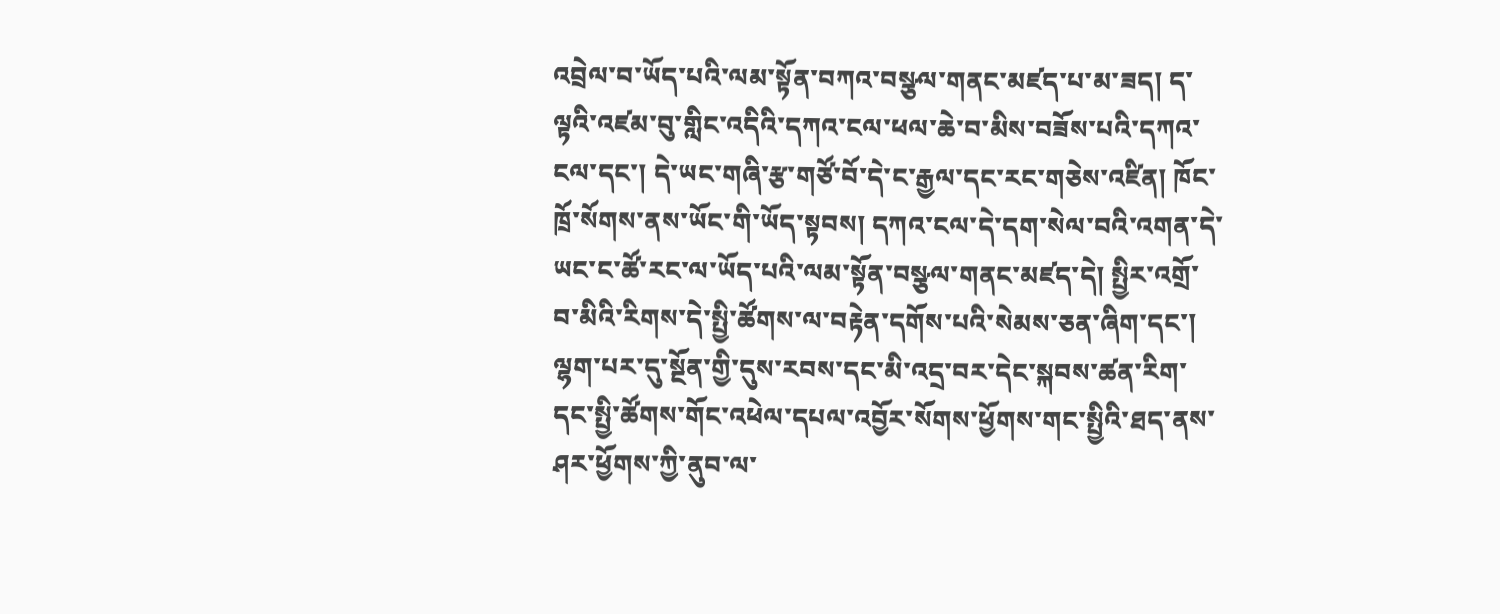འབྲེལ་བ་ཡོད་པའི་ལམ་སྟོན་བཀའ་བསྩལ་གནང་མཛད་པ་མ་ཟད། ད་ལྟའི་འཛམ་བུ་གླིང་འདིའི་དཀའ་ངལ་ཕལ་ཆེ་བ་མིས་བཟོས་པའི་དཀའ་ངལ་དང་། དེ་ཡང་གཞི་རྩ་གཙོ་བོ་དེ་ང་རྒྱལ་དང་རང་གཅེས་འཛིན། ཁོང་ཁྲོ་སོགས་ནས་ཡོང་གི་ཡོད་སྟབས། དཀའ་ངལ་དེ་དག་སེལ་བའི་འགན་དེ་ཡང་ང་ཚོ་རང་ལ་ཡོད་པའི་ལམ་སྟོན་བསྩལ་གནང་མཛད་དེ། སྤྱིར་འགྲོ་བ་མིའི་རིགས་དེ་སྤྱི་ཚོགས་ལ་བརྟེན་དགོས་པའི་སེམས་ཅན་ཞིག་དང་། ལྷག་པར་དུ་སྔོན་གྱི་དུས་རབས་དང་མི་འདྲ་བར་དེང་སྐབས་ཚན་རིག་དང་སྤྱི་ཚོགས་གོང་འཕེལ་དཔལ་འབྱོར་སོགས་ཕྱོགས་གང་སྤྱིའི་ཐད་ནས་ཤར་ཕྱོགས་ཀྱི་ནུབ་ལ་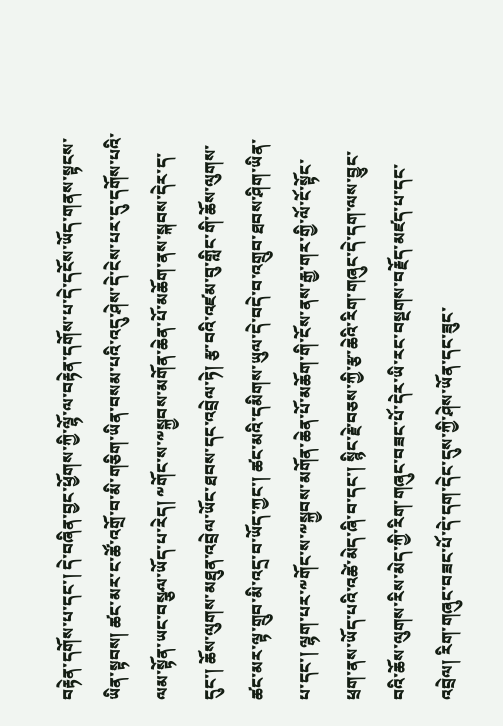བརྟེན་དགོས་པ་དང་། དེ་བཞིན་བྱང་ཕྱོགས་ཀྱི་ལྷོ་ལ་བརྟེན་དགོས་པ་དེ་དངོས་ཡོད་གནས་སྟངས་ཡིན་སྟབས། ཚང་མར་ང་ཚོ་འགྲོ་བ་མི་གཅིག་ཡིན་བསམ་པའི་འདུ་ཤེས་དེ་ངེས་པར་དུ་དགོས་པའི་ལམ་སྟོན་ཡང་བསྩལ་ཡོད་པ་རེད། ༸གོང་ས་༸སྐྱབས་མགོན་ཆེན་པོ་མཆོག་ནས་སྐབས་དེར་ད་དུང་། ཆོས་ལུགས་མཐུན་འབྲེལ་ཡོང་ཐབས་དང་འབྲེལ་ཏེ། རྩ་བའི་འཛམ་བུ་གླིང་གི་ཆོས་ལུགས་ཚང་མར་ལྟ་གྲུབ་མི་འདྲ་བ་ཡོད་ཀྱང་། ཚང་མའི་དམིགས་ཡུལ་དེ་བདེ་བ་འགྲུབ་ཐབས་ཤིག་ཡིན་པ་དང་། ལྷག་པར་༸གོང་ས་༸སྐྱབས་མགོན་ཆེན་པོ་མཆོག་གི་ངོས་ནས་རྒྱ་གར་གྱི་ལོ་ངོ་སྟོང་ཕྲག་ནས་ཡོད་པའི་འཚེ་མེད་ཞི་བ་དང་། སྙིང་རྗེ་བཅས་ཀྱི་རྩ་ཆེའི་ཪིག་གཞུང་དེ་དག་ལས་བྱུང་བའི་ཆོས་ལུགས་རིས་མེད་ཀྱི་རིག་གཞུང་བཟང་པོ་དེར་ཡི་རང་བསྔགས་བརྗོད་མཛད་པ་དང་འབྲེལ། རིག་གཞུང་བཟང་པོ་དེ་དག་དེང་དུས་ཀྱི་ཤེས་ཡོན་དང་ཟུང་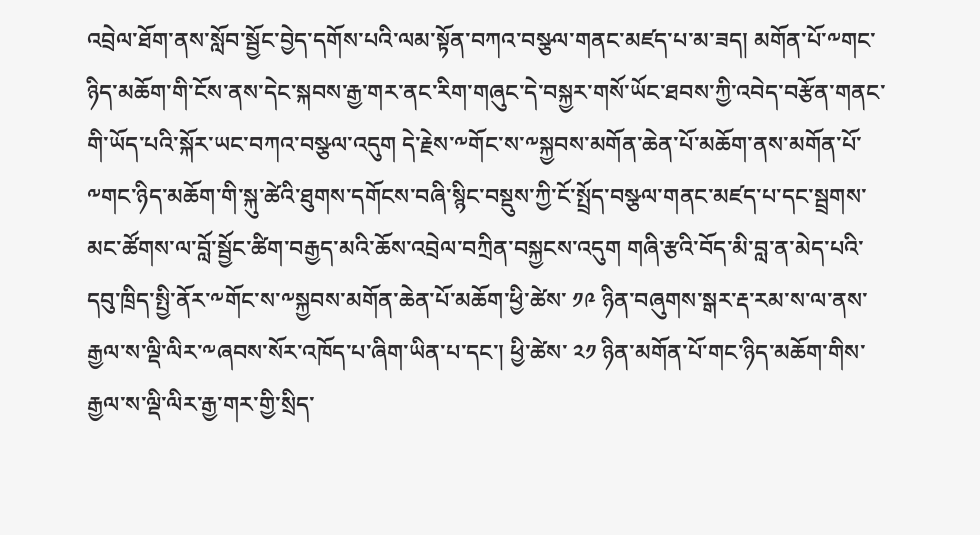འབྲེལ་ཐོག་ནས་སློབ་སྦྱོང་བྱེད་དགོས་པའི་ལམ་སྟོན་བཀའ་བསྩལ་གནང་མཛད་པ་མ་ཟད། མགོན་པོ་༸གང་ཉིད་མཆོག་གི་ངོས་ནས་དེང་སྐབས་རྒྱ་གར་ནང་ཪིག་གཞུང་དེ་བསྐྱར་གསོ་ཡོང་ཐབས་ཀྱི་འབེད་བརྩོན་གནང་གི་ཡོད་པའི་སྐོར་ཡང་བཀའ་བསྩལ་འདུག དེ་རྗེས་༸གོང་ས་༸སྐྱབས་མགོན་ཆེན་པོ་མཆོག་ནས་མགོན་པོ་༸གང་ཉིད་མཆོག་གི་སྐུ་ཚེའི་ཐུགས་དགོངས་བཞི་སྙིང་བསྡུས་ཀྱི་ངོ་སྤྲོད་བསྩལ་གནང་མཛད་པ་དང་སྦྲགས་མང་ཚོགས་ལ་བློ་སྦྱོང་ཚིག་བརྒྱད་མའི་ཆོས་འབྲེལ་བཀྲིན་བསྐྱངས་འདུག གཞི་རྩའི་བོད་མི་བླ་ན་མེད་པའི་དབུ་ཁྲིད་སྤྱི་ནོར་༸གོང་ས་༸སྐྱབས་མགོན་ཆེན་པོ་མཆོག་ཕྱི་ཚེས་ ༡༩ ཉིན་བཞུགས་སྒར་རྡ་རམ་ས་ལ་ནས་རྒྱལ་ས་ལྡི་ལིར་༸ཞབས་སོར་འཁོད་པ་ཞིག་ཡིན་པ་དང་། ཕྱི་ཚེས་ ༢༡ ཉིན་མགོན་པོ་གང་ཉིད་མཆོག་གིས་རྒྱལ་ས་ལྡི་ལིར་རྒྱ་གར་གྱི་སྲིད་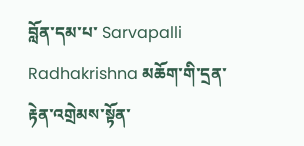བློན་དམ་པ་ Sarvapalli Radhakrishna མཆོག་གི་དྲན་རྟེན་འགྲེམས་སྟོན་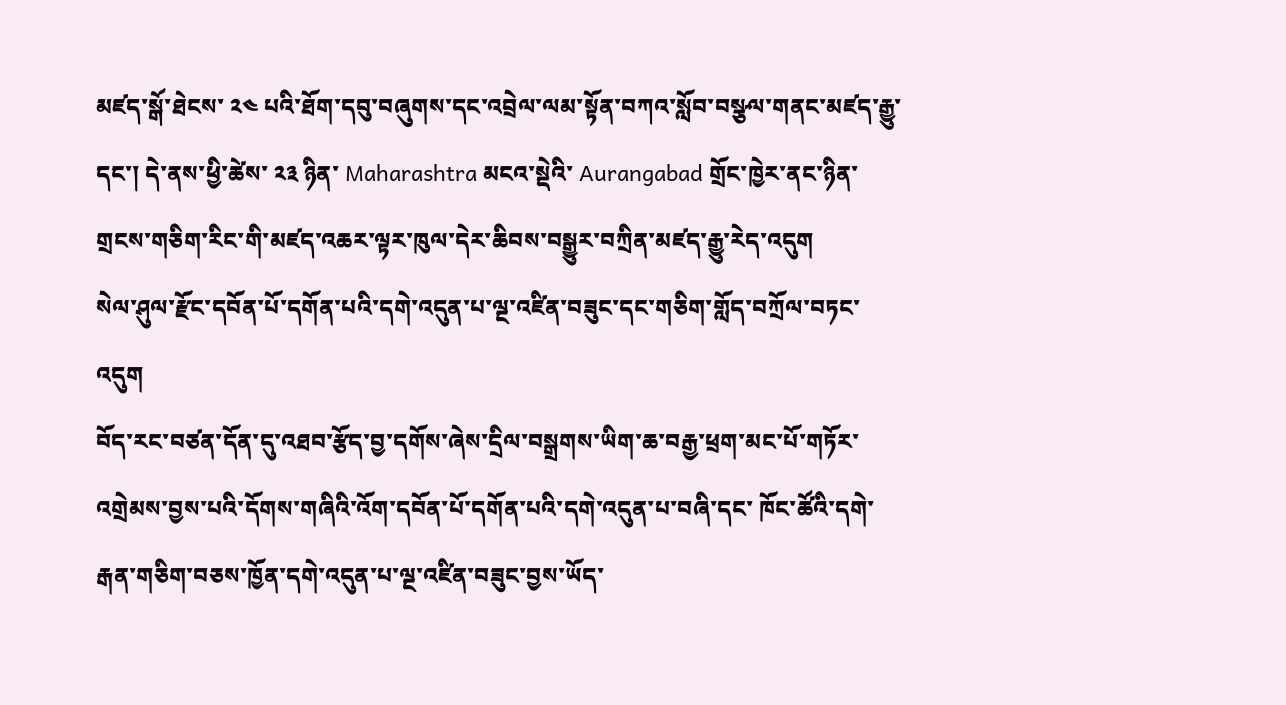མཛད་སྒོ་ཐེངས་ ༢༤ པའི་ཐོག་དབུ་བཞུགས་དང་འབྲེལ་ལམ་སྟོན་བཀའ་སློབ་བསྩལ་གནང་མཛད་རྒྱུ་དང་། དེ་ནས་ཕྱི་ཚེས་ ༢༣ ཉིན་ Maharashtra མངའ་སྡེའི་ Aurangabad གྲོང་ཁྱེར་ནང་ཉིན་གྲངས་གཅིག་རིང་གི་མཛད་འཆར་ལྟར་ཁུལ་དེར་ཆིབས་བསྒྱུར་བཀྲིན་མཛད་རྒྱུ་རེད་འདུག
སེལ་ཤུལ་རྫོང་དབོན་པོ་དགོན་པའི་དགེ་འདུན་པ་ལྔ་འཛིན་བཟུང་དང་གཅིག་གློད་བཀྲོལ་བཏང་འདུག
བོད་རང་བཙན་དོན་དུ་འཐབ་རྩོད་བྱ་དགོས་ཞེས་དྲིལ་བསྒྲགས་ཡིག་ཆ་བརྒྱ་ཕྲག་མང་པོ་གཏོར་འགྲེམས་བྱས་པའི་དོགས་གཞིའི་འོག་དབོན་པོ་དགོན་པའི་དགེ་འདུན་པ་བཞི་དང་ ཁོང་ཚོའི་དགེ་རྒན་གཅིག་བཅས་ཁྱོན་དགེ་འདུན་པ་ལྔ་འཛིན་བཟུང་བྱས་ཡོད་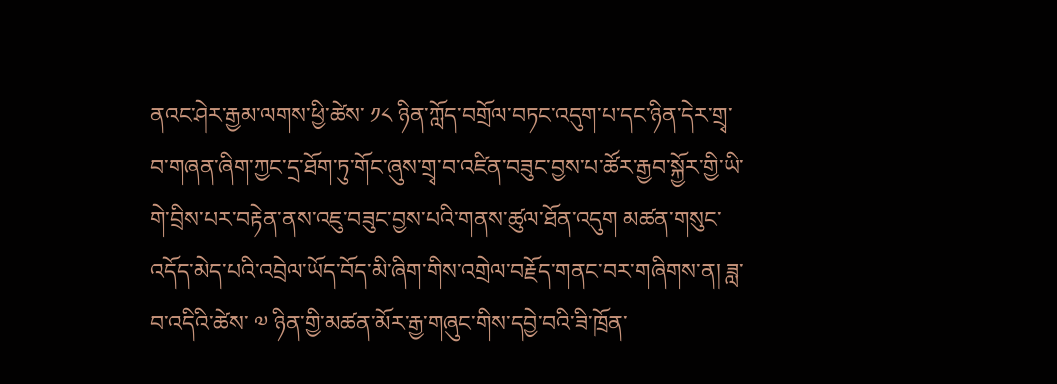ནའང་ཤེར་རྒྱམ་ལགས་ཕྱི་ཚེས་ ༡༨ ཉིན་ཀློད་བགྲོལ་བཏང་འདུག་པ་དང་ཉིན་དེར་གྲྭ་བ་གཞན་ཞིག་ཀྱང་དྲ་ཐོག་ཏུ་གོང་ཞུས་གྲྭ་བ་འཛིན་བཟུང་བྱས་པ་ཚོར་རྒྱབ་སྐྱོར་གྱི་ཡི་གེ་བྲིས་པར་བརྟེན་ནས་འཇུ་བཟུང་བྱས་པའི་གནས་ཚུལ་ཐོན་འདུག མཚན་གསུང་འདོད་མེད་པའི་འབྲེལ་ཡོད་བོད་མི་ཞིག་གིས་འགྲེལ་བརྗོད་གནང་བར་གཞིགས་ན། ཟླ་བ་འདིའི་ཚེས་ ༧ ཉིན་གྱི་མཚན་མོར་རྒྱ་གཞུང་གིས་དབྱེ་བའི་ཟི་ཁྲོན་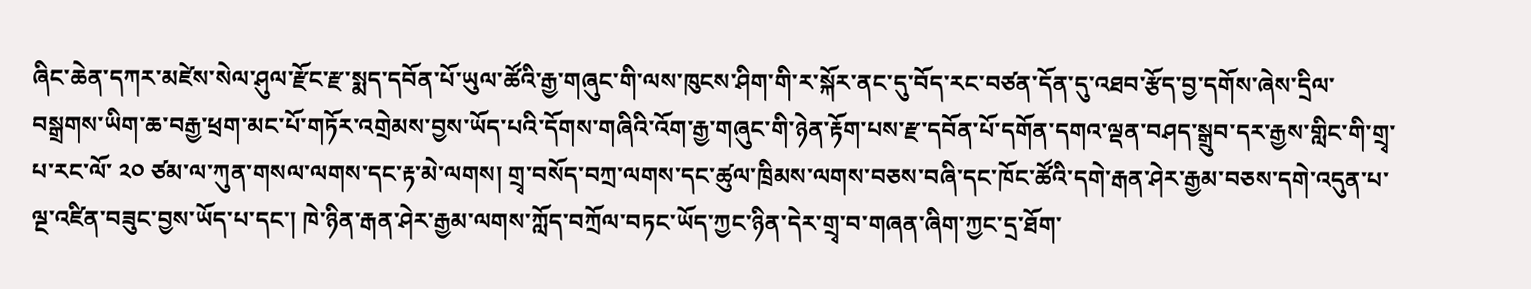ཞིང་ཆེན་དཀར་མཛེས་སེལ་ཤུལ་རྫོང་རྫ་སྨད་དབོན་པོ་ཡུལ་ཚོའི་རྒྱ་གཞུང་གི་ལས་ཁུངས་ཤིག་གི་ར་སྐོར་ནང་དུ་བོད་རང་བཙན་དོན་དུ་འཐབ་རྩོད་བྱ་དགོས་ཞེས་དྲིལ་བསྒྲགས་ཡིག་ཆ་བརྒྱ་ཕྲག་མང་པོ་གཏོར་འགྲེམས་བྱས་ཡོད་པའི་དོགས་གཞིའི་འོག་རྒྱ་གཞུང་གི་ཉེན་རྟོག་པས་རྫ་དབོན་པོ་དགོན་དགའ་ལྡན་བཤད་སྒྲུབ་དར་རྒྱས་གླིང་གི་གྲྭ་པ་རང་ལོ་ ༢༠ ཙམ་ལ་ཀུན་གསལ་ལགས་དང་རྟ་མེ་ལགས། གྲྭ་བསོད་བཀྲ་ལགས་དང་ཚུལ་ཁྲིམས་ལགས་བཅས་བཞི་དང་ཁོང་ཚོའི་དགེ་རྒན་ཤེར་རྒྱམ་བཅས་དགེ་འདུན་པ་ལྔ་འཛིན་བཟུང་བྱས་ཡོད་པ་དང་། ཁེ་ཉིན་རྒན་ཤེར་རྒྱམ་ལགས་ཀློད་བཀྲོལ་བཏང་ཡོད་ཀྱང་ཉིན་དེར་གྲྭ་བ་གཞན་ཞིག་ཀྱང་དྲ་ཐོག་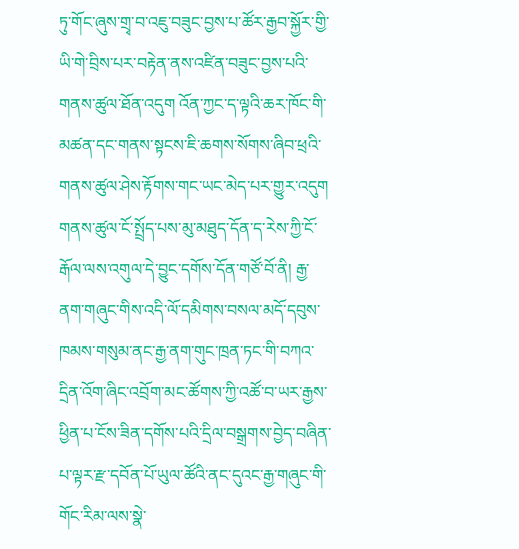ཏུ་གོང་ཞུས་གྲྭ་བ་འཇུ་བཟུང་བྱས་པ་ཚོར་རྒྱབ་སྐྱོར་གྱི་ཡི་གེ་བྲིས་པར་བརྟེན་ནས་འཛིན་བཟུང་བྱས་པའི་གནས་ཚུལ་ཐོན་འདུག འོན་ཀྱང་ད་ལྟའི་ཆར་ཁོང་གི་མཚན་དང་གནས་སྟངས་ཇི་ཆགས་སོགས་ཞིབ་ཕྲའི་གནས་ཚུལ་ཤེས་རྟོགས་གང་ཡང་མེད་པར་གྱུར་འདུག གནས་ཚུལ་ངོ་སྤྲོད་པས་མུ་མཐུད་དོན་ད་རེས་ཀྱི་ངོ་རྒོལ་ལས་འགུལ་དེ་བྱུང་དགོས་དོན་གཙོ་བོ་ནི། རྒྱ་ནག་གཞུང་གིས་འདི་ལོ་དམིགས་བསལ་མདོ་དབུས་ཁམས་གསུམ་ནང་རྒྱ་ནག་གུང་ཁྲན་ཏང་གི་བཀའ་དྲིན་འོག་ཞིང་འབྲོག་མང་ཚོགས་ཀྱི་འཚོ་བ་ཡར་རྒྱས་ཕྱིན་པ་ངོས་ཟིན་དགོས་པའི་དྲིལ་བསྒྲགས་བྱེད་བཞིན་པ་ལྟར་རྫ་དབོན་པོ་ཡུལ་ཚོའི་ནང་དུའང་རྒྱ་གཞུང་གི་གོང་རིམ་ལས་སྣེ་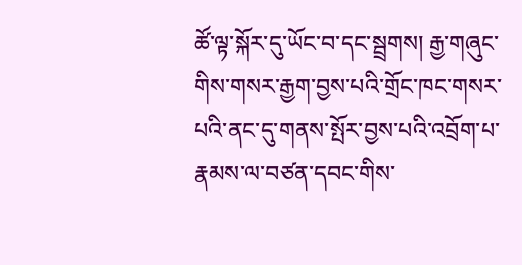ཚོ་ལྟ་སྐོར་དུ་ཡོང་བ་དང་སྦྲགས། རྒྱ་གཞུང་གིས་གསར་རྒྱག་བྱས་པའི་གྲོང་ཁང་གསར་པའི་ནང་དུ་གནས་སྤོར་བྱས་པའི་འབྲོག་པ་རྣམས་ལ་བཙན་དབང་གིས་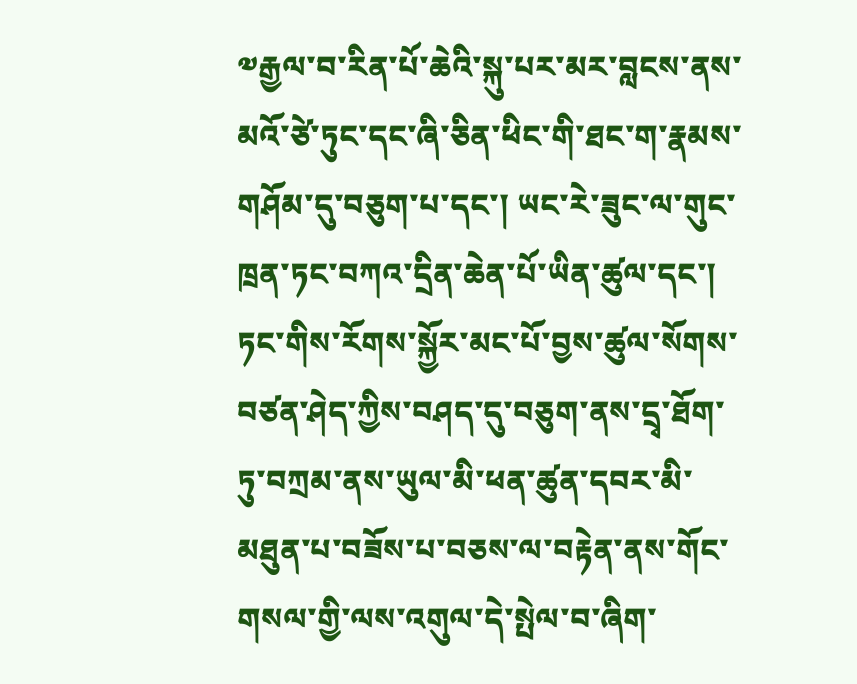༧རྒྱལ་བ་རིན་པོ་ཆེའི་སྐུ་པར་མར་བླངས་ནས་མའོ་ཙེ་ཏུང་དང་ཞི་ཅིན་ཕིང་གི་ཐང་ག་རྣམས་གཤོམ་དུ་བཅུག་པ་དང་། ཡང་རེ་ཟུང་ལ་གུང་ཁྲན་ཏང་བཀའ་དྲིན་ཆེན་པོ་ཡིན་ཚུལ་དང་། ཏང་གིས་རོགས་སྐྱོར་མང་པོ་བྱས་ཚུལ་སོགས་བཙན་ཤེད་ཀྱིས་བཤད་དུ་བཅུག་ནས་དྲྭ་ཐོག་ཏུ་བཀྲམ་ནས་ཡུལ་མི་ཕན་ཚུན་དབར་མི་མཐུན་པ་བཟོས་པ་བཅས་ལ་བརྟེན་ནས་གོང་གསལ་གྱི་ལས་འགུལ་དེ་སྤེལ་བ་ཞིག་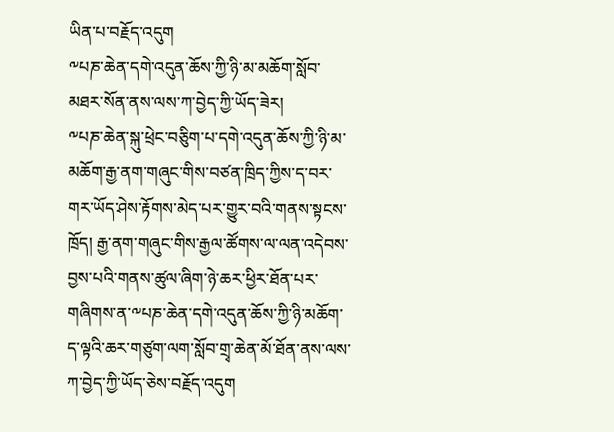ཡིན་པ་བརྗོད་འདུག
༸པཎ་ཆེན་དགེ་འདུན་ཆོས་ཀྱི་ཉི་མ་མཆོག་སློབ་མཐར་སོན་ནས་ལས་ཀ་བྱེད་ཀྱི་ཡོད་ཟེར།
༸པཎ་ཆེན་སྐུ་ཕྲེང་བཅིུག་པ་དགེ་འདུན་ཆོས་ཀྱི་ཉི་མ་མཆོག་རྒྱ་ནག་གཞུང་གིས་བཙན་ཁྲིད་ཀྱིས་ད་བར་གར་ཡོད་ཤེས་རྟོགས་མེད་པར་གྱུར་བའི་གནས་སྟངས་ཁྲོད། རྒྱ་ནག་གཞུང་གིས་རྒྱལ་ཚོགས་ལ་ལན་འདེབས་བྱས་པའི་གནས་ཚུལ་ཞིག་ཉེ་ཆར་ཕྱིར་ཐོན་པར་གཞིགས་ན་༸པཎ་ཆེན་དགེ་འདུན་ཆོས་ཀྱི་ཉི་མཆོག་ད་ལྟའི་ཆར་གཙུག་ལག་སློབ་གྲྭ་ཆེན་མོ་ཐོན་ནས་ལས་ཀ་བྱེད་ཀྱི་ཡོད་ཅེས་བརྗོད་འདུག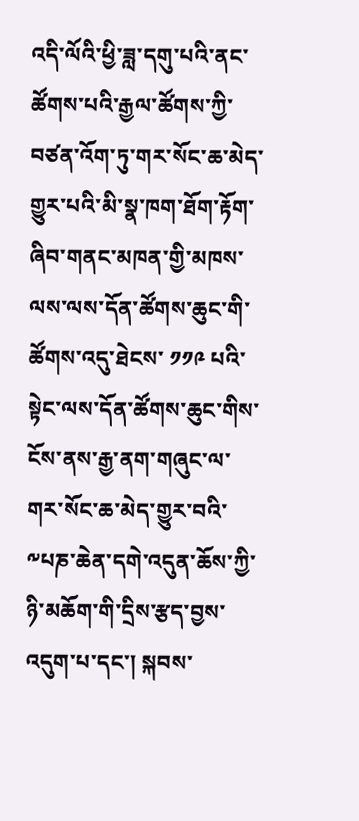འདི་ལོའི་ཕྱི་ཟླ་དགུ་པའི་ནང་ཚོགས་པའི་རྒྱལ་ཚོགས་ཀྱི་བཙན་འོག་ཏུ་གར་སོང་ཆ་མེད་གྱུར་པའི་མི་སྣ་ཁག་ཐོག་རྟོག་ཞིབ་གནང་མཁན་གྱི་མཁས་ལས་ལས་དོན་ཚོགས་ཆུང་གི་ཚོགས་འདུ་ཐེངས་ ༡༡༩ པའི་སྟེང་ལས་དོན་ཚོགས་ཆུང་གིས་ངོས་ནས་རྒྱ་ནག་གཞུང་ལ་གར་སོང་ཆ་མེད་གྱུར་བའི་༸པཎ་ཆེན་དགེ་འདུན་ཆོས་ཀྱི་ཉི་མཆོག་གི་དྲིས་རྩད་བྱས་འདུག་པ་དང་། སྐབས་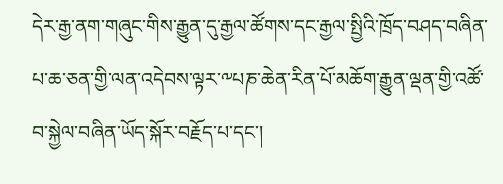དེར་རྒྱ་ནག་གཞུང་གིས་རྒྱུན་དུ་རྒྱལ་ཚོགས་དང་རྒྱལ་སྤྱིའི་ཁྲོད་བཤད་བཞིན་པ་ཆ་ཅན་གྱི་ལན་འདེབས་ལྟར་༸པཎ་ཆེན་རིན་པོ་མཆོག་རྒྱུན་ལྡན་གྱི་འཚོ་བ་སྐྱེལ་བཞིན་ཡོད་སྐོར་བརྗོད་པ་དང་།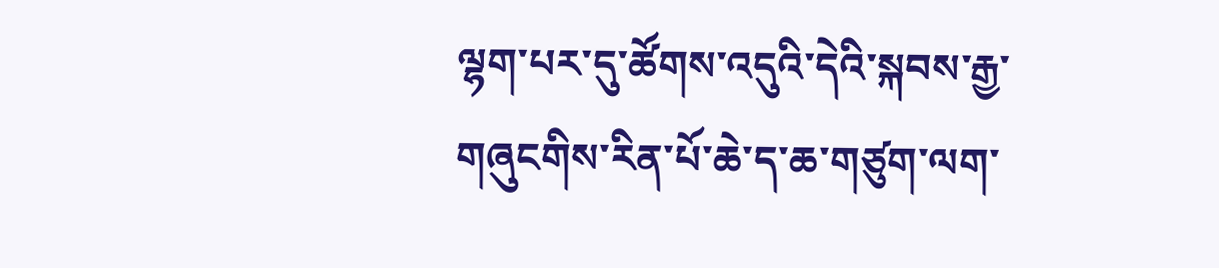ལྷག་པར་དུ་ཚོགས་འདུའི་དེའི་སྐབས་རྒྱ་གཞུངགིས་རིན་པོ་ཆེ་ད་ཆ་གཙུག་ལག་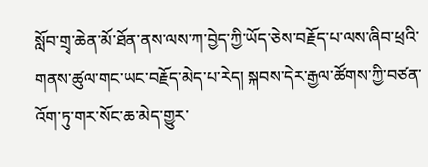སློབ་གྲྭ་ཆེན་མོ་ཐོན་ནས་ལས་ཀ་བྱེད་ཀྱི་ཡོད་ཅེས་བརྗོད་པ་ལས་ཞིབ་ཕྲའི་གནས་ཚུལ་གང་ཡང་བརྗོད་མེད་པ་རེད། སྐབས་དེར་རྒྱལ་ཚོགས་ཀྱི་བཙན་འོག་ཏུ་གར་སོང་ཆ་མེད་གྱུར་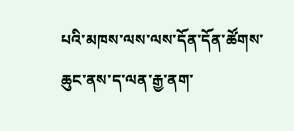པའི་མཁས་ལས་ལས་དོན་དོན་ཚོགས་ཆུང་ནས་ད་ལན་རྒྱ་ནག་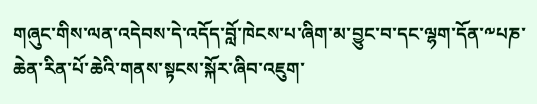གཞུང་གིས་ལན་འདེབས་དེ་འདོད་བློ་ཁེངས་པ་ཞིག་མ་བྱུང་བ་དང་ལྷག་དོན་༸པཎ་ཆེན་རིན་པོ་ཆེའི་གནས་སྟངས་སྐོར་ཞིབ་འཇུག་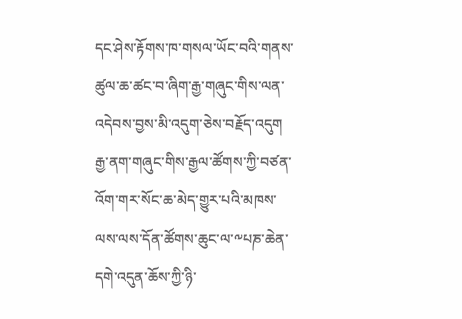དང་ཤེས་རྟོགས་ཁ་གསལ་ཡོང་བའི་གནས་ཚུལ་ཆ་ཚང་བ་ཞིག་རྒྱ་གཞུང་གིས་ལན་འདེབས་བྱས་མི་འདུག་ཅེས་བརྗོད་འདུག རྒྱ་ནག་གཞུང་གིས་རྒྱལ་ཚོགས་ཀྱི་བཙན་འོག་གར་སོང་ཆ་མེད་གྱུར་པའི་མཁས་ལས་ལས་དོན་ཚོགས་ཆུང་ལ་༸པཎ་ཆེན་དགེ་འདུན་ཆོས་ཀྱི་ཉི་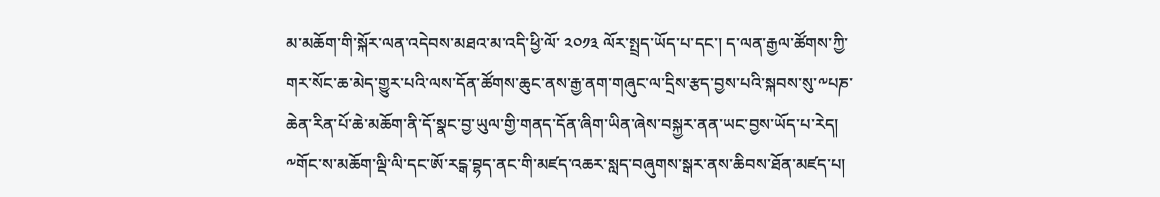མ་མཆོག་གི་སྐོར་ལན་འདེབས་མཐའ་མ་འདི་ཕྱི་ལོ་ ༢༠༡༣ ལོར་སྤྲད་ཡོད་པ་དང་། ད་ལན་རྒྱལ་ཚོགས་ཀྱི་གར་སོང་ཆ་མེད་གྱུར་པའི་ལས་དོན་ཚོགས་ཆུང་ནས་རྒྱ་ནག་གཞུང་ལ་དྲིས་རྩད་བྱས་པའི་སྐབས་སུ་༸པཎ་ཆེན་རིན་པོ་ཆེ་མཆོག་ནི་དོ་སྣང་བྱ་ཡུལ་གྱི་གནད་དོན་ཞིག་ཡིན་ཞེས་བསྐྱར་ནན་ཡང་བྱས་ཡོད་པ་རེད།
༸གོང་ས་མཆོག་ལྡི་ལི་དང་ཨོ་རངྒ་བྷད་ནང་གི་མཛད་འཆར་སླད་བཞུགས་སྒར་ནས་ཆིབས་ཐོན་མཛད་པ།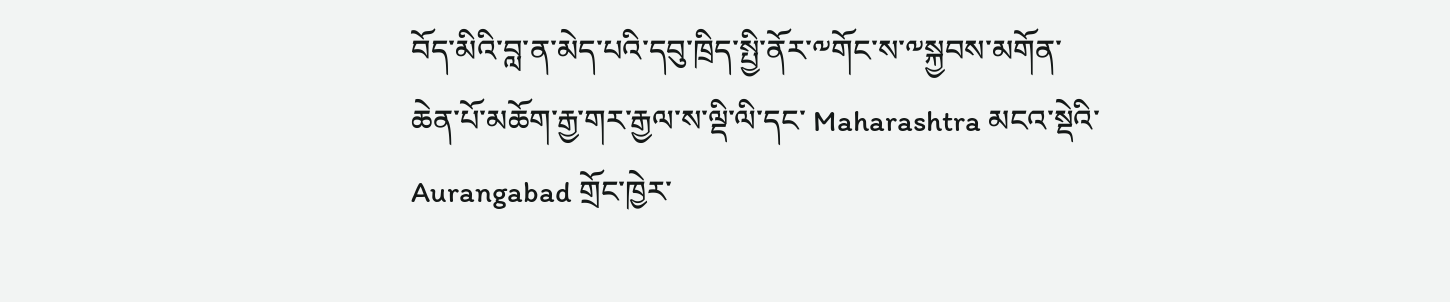བོད་མིའི་བླ་ན་མེད་པའི་དབུ་ཁྲིད་སྤྱི་ནོར་༸གོང་ས་༸སྐྱབས་མགོན་ཆེན་པོ་མཆོག་རྒྱ་གར་རྒྱལ་ས་ལྡི་ལི་དང་ Maharashtra མངའ་སྡེའི་ Aurangabad གྲོང་ཁྱེར་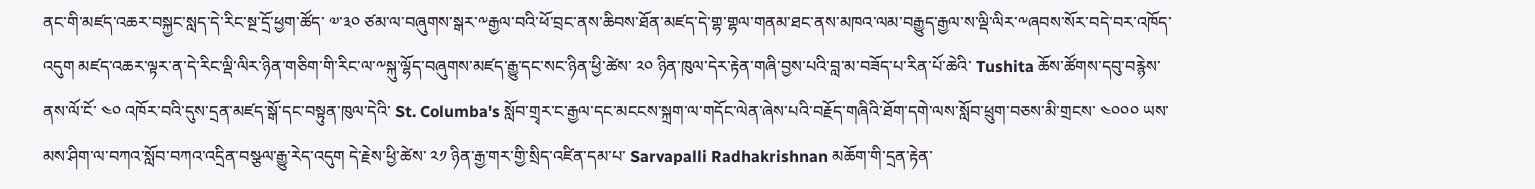ནང་གི་མཛད་འཆར་བསྐྱང་སླད་དེ་རིང་སྔ་དྲོ་ཕྱག་ཚོད་ ༧་༣༠ ཙམ་ལ་བཞུགས་སྒར་༸རྒྱལ་བའི་ཕོ་བྲང་ནས་ཆིབས་ཐོན་མཛད་དེ་གྷ་གྷལ་གནམ་ཐང་ནས་མཁའ་ལམ་བརྒྱུད་རྒྱལ་ས་ལྡི་ལིར་༸ཞབས་སོར་བདེ་བར་འཁོད་འདུག མཛད་འཆར་ལྟར་ན་དེ་རིང་ལྡི་ལིར་ཉིན་གཅིག་གི་རིང་ལ་༸སྐུ་ལྷོད་བཞུགས་མཛད་རྒྱུ་དང་སང་ཉིན་ཕྱི་ཚེས་ ༢༠ ཉིན་ཁུལ་དེར་རྟེན་གཞི་བྱས་པའི་བླ་མ་བཟོད་པ་རིན་པོ་ཆེའི་ Tushita ཆོས་ཚོགས་དབུ་བརྙེས་ནས་ལོ་ངོ་ ༤༠ འཁོར་བའི་དུས་དྲན་མཛད་སྒོ་དང་བསྟུན་ཁུལ་དེའི་ St. Columba's སློབ་གྲྭར་ང་རྒྱལ་དང་མངངས་སྐྲག་ལ་གདོང་ལེན་ཞེས་པའི་བརྗོད་གཞིའི་ཐོག་དགེ་ལས་སློབ་ཕྲུག་བཅས་མི་གྲངས་ ༤༠༠༠ ཡས་མས་ཤིག་ལ་བཀའ་སློབ་བཀའ་འདྲིན་བསྩལ་རྒྱུ་རེད་འདུག དེ་རྗེས་ཕྱི་ཚེས་ ༢༡ ཉིན་རྒྱ་གར་གྱི་སྲིད་འཛིན་དམ་པ་ Sarvapalli Radhakrishnan མཆོག་གི་དྲན་རྟེན་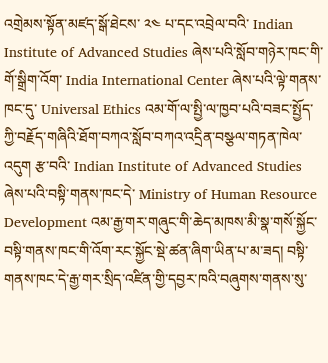འགྲེམས་སྟོན་མཛད་སྒོ་ཐེངས་ ༢༤ པ་དང་འབྲེལ་བའི་ Indian Institute of Advanced Studies ཞེས་པའི་སློབ་གཉེར་ཁང་གི་གོ་སྒྲིག་འོག་ India International Center ཞེས་པའི་ལྟེ་གནས་ཁང་དུ་ Universal Ethics འམ་གོ་ལ་སྤྱི་ལ་ཁྱབ་པའི་བཟང་སྤྱོད་ཀྱི་བརྗོད་གཞིའི་ཐོག་བཀའ་སློབ་བཀའ་འདྲིན་བསྩལ་གཏན་ཁེལ་འདུག རྩ་བའི་ Indian Institute of Advanced Studies ཞེས་པའི་བསྟི་གནས་ཁང་དེ་ Ministry of Human Resource Development འམ་རྒྱ་གར་གཞུང་གི་ཆེད་མཁས་མི་སྣ་གསོ་སྐྱོང་བསྟི་གནས་ཁང་གི་འོག་རང་སྐྱོང་སྡེ་ཚན་ཞིག་ཡིན་པ་མ་ཟད། བསྟི་གནས་ཁང་དེ་རྒྱ་གར་སྲིད་འཛིན་གྱི་དབྱར་ཁའི་བཞུགས་གནས་སུ་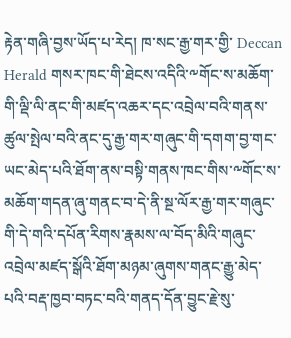རྟེན་གཞི་བྱས་ཡོད་པ་རེད། ཁ་སང་རྒྱ་གར་གྱི་ Deccan Herald གསར་ཁང་གི་ཐེངས་འདིའི་༸གོང་ས་མཆོག་གི་ལྡི་ལི་ནང་གི་མཛད་འཆར་དང་འབྲེལ་བའི་གནས་ཚུལ་སྤེལ་བའི་ནང་དུ་རྒྱ་གར་གཞུང་གི་དགག་བྱ་གང་ཡང་མེད་པའི་ཐོག་ནས་བསྟི་གནས་ཁང་གིས་༸གོང་ས་མཆོག་གདན་ཞུ་གནང་བ་དེ་ནི་སྔ་ལོར་རྒྱ་གར་གཞུང་གི་དེ་གའི་དཔོན་རིགས་རྣམས་ལ་བོད་མིའི་གཞུང་འབྲེལ་མཛད་སྒོའི་ཐོག་མཉམ་ཞུགས་གནང་རྒྱུ་མེད་པའི་བརྡ་ཁྱབ་བཏང་བའི་གནད་དོན་བྱུང་རྗེ་སུ་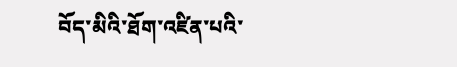བོད་མིའི་ཐོག་འཛིན་པའི་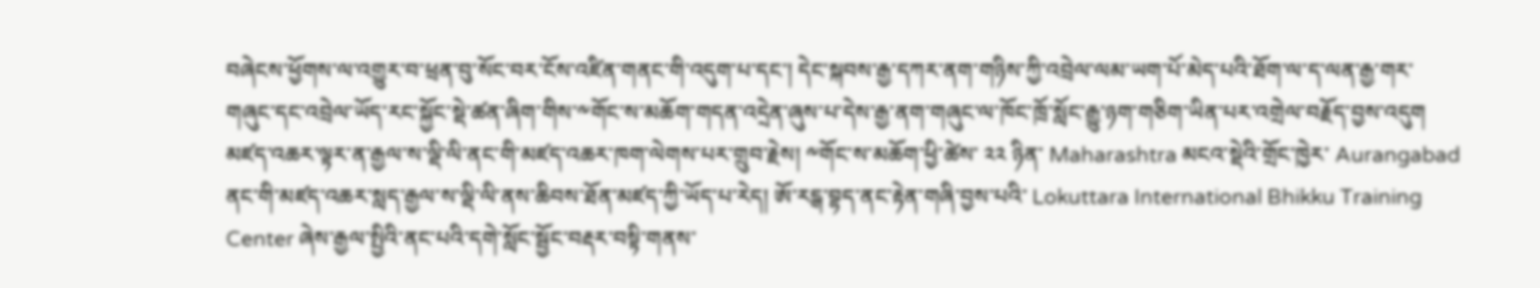བཞེངས་ཕྱོགས་ལ་འགྱུར་བ་ཕྲན་བུ་སོང་བར་ངོས་འཛིན་གནང་གི་འདུག་པ་དང་། དེང་སྐབས་རྒྱ་དཀར་ནག་གཉིས་ཀྱི་འབྲེལ་ལམ་ཡག་པོ་མེད་པའི་ཐོག་ལ་ད་ལན་རྒྱ་གར་གཞུང་དང་འབྲེལ་ཡོད་རང་སྐྱོང་སྡེ་ཚན་ཞིག་གིས་༸གོང་ས་མཆོག་གདན་འདྲེན་ཞུས་པ་དེས་རྒྱ་ནག་གཞུང་ལ་ཁོང་ཁྲོ་སློང་རྒྱུ་ཉག་གཅིག་ཡིན་པར་འགྲེལ་བརྗོད་བྱས་འདུག མཛད་འཆར་ལྟར་ན་རྒྱལ་ས་ལྡི་ལི་ནང་གི་མཛད་འཆར་ཁག་ལེགས་པར་གྲུབ་རྗེས། ༸གོང་ས་མཆོག་ཕྱི་ཚེས་ ༢༢ ཉིན་ Maharashtra མངའ་སྡེའི་གྲོང་ཁྱེར་ Aurangabad ནང་གི་མཛད་འཆར་སླད་རྒྱལ་ས་ལྡི་ལི་ནས་ཆིབས་ཐོན་མཛད་ཀྱི་ཡོད་པ་རེད། ཨོ་རངྒ་བྷད་ནང་རྟེན་གཞི་བྱས་པའི་ Lokuttara International Bhikku Training Center ཞེས་རྒྱལ་སྤྱིའི་ནང་པའི་དགེ་སློང་སྦྱོང་བརྡར་བསྟི་གནས་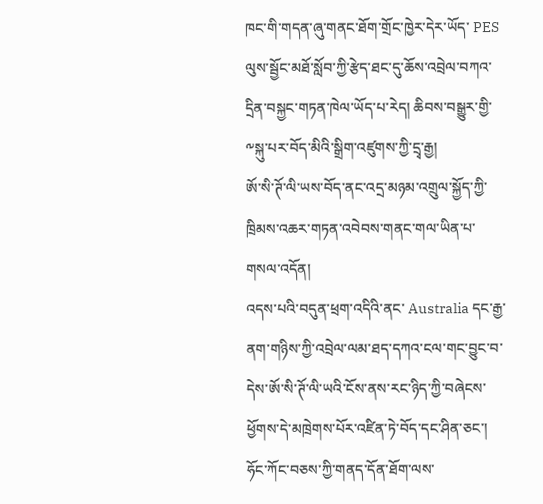ཁང་གི་གདན་ཞུ་གནང་ཐོག་གྲོང་ཁྱེར་དེར་ཡོད་ PES ལུས་སྦྱོང་མཐོ་སློབ་ཀྱི་རྩེད་ཐང་དུ་ཆོས་འབྲེལ་བཀའ་དྲིན་བསྐྱང་གཏན་ཁེལ་ཡོད་པ་རེད། ཆིབས་བསྒྱུར་གྱི་༸སྐུ་པར་བོད་མིའི་སྒྲིག་འཛུགས་ཀྱི་དྲྭ་རྒྱ།
ཨོ་སི་ཊོ་ལི་ཡས་བོད་ནང་འདྲ་མཉམ་འགྲུལ་སྐྱོད་ཀྱི་ཁྲིམས་འཆར་གཏན་འབེབས་གནང་གལ་ཡིན་པ་གསལ་འདོན།
འདས་པའི་བདུན་ཕྲག་འདིའི་ནང་ Australia དང་རྒྱ་ནག་གཉིས་ཀྱི་འབྲེལ་ལམ་ཐད་དཀའ་ངལ་གང་བྱུང་བ་དེས་ཨོ་སི་ཊོ་ལི་ཡའི་ངོས་ནས་རང་ཉིད་ཀྱི་བཞེངས་ཕྱོགས་དེ་མཁྲེགས་པོར་འཛིན་ཏེ་བོད་དང་ཤིན་ཅང་། ཧོང་ཀོང་བཅས་ཀྱི་གནད་དོན་ཐོག་ལས་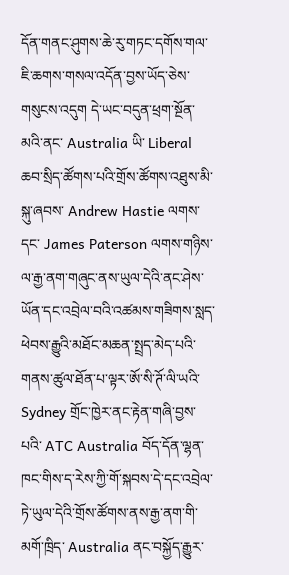དོན་གནང་ཤུགས་ཆེ་རུ་གཏང་དགོས་གལ་ཇི་ཆགས་གསལ་འདོན་བྱས་ཡོད་ཅེས་གསུངས་འདུག དེ་ཡང་བདུན་ཕྲག་སྔོན་མའི་ནང་ Australia ཡི་ Liberal ཆབ་སྲིད་ཚོགས་པའི་གྲོས་ཚོགས་འཐུས་མི་སྐུ་ཞབས་ Andrew Hastie ལགས་དང་ James Paterson ལགས་གཉིས་ལ་རྒྱ་ནག་གཞུང་ནས་ཡུལ་དེའི་ནང་ཤེས་ཡོན་དང་འབྲེལ་བའི་འཚམས་གཟིགས་སླད་ཕེབས་རྒྱུའི་མཐོང་མཆན་སྤྲད་མེད་པའི་གནས་ཚུལ་ཐོན་པ་ལྟར་ཨོ་སི་ཊོ་ལི་ཡའི་ Sydney གྲོང་ཁྱེར་ནང་རྟེན་གཞི་བྱས་པའི་ ATC Australia བོད་དོན་ལྷན་ཁང་གིས་ད་རེས་ཀྱི་གོ་སྐབས་དེ་དང་འབྲེལ་ཏེ་ཡུལ་དེའི་གྲོས་ཚོགས་ནས་རྒྱ་ནག་གི་མགོ་ཁྲིད་ Australia ནང་བསྐྱོད་རྒྱུར་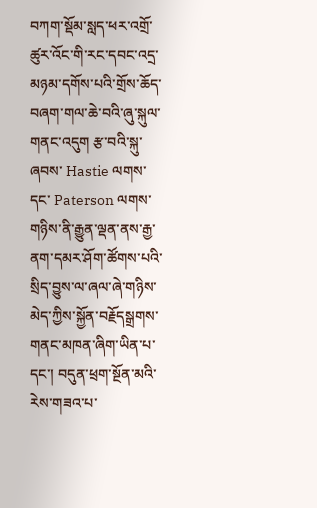བཀག་སྡོམ་སླད་ཕར་འགྲོ་ཚུར་འོང་གི་རང་དབང་འདྲ་མཉམ་དགོས་པའི་གྲོས་ཆོད་བཞག་གལ་ཆེ་བའི་ཞུ་སྐུལ་གནང་འདུག རྩ་བའི་སྐུ་ཞབས་ Hastie ལགས་དང་ Paterson ལགས་གཉིས་ནི་རྒྱུན་ལྡན་ནས་རྒྱ་ནག་དམར་ཤོག་ཚོགས་པའི་སྲིད་བྱུས་ལ་ཞལ་ཞེ་གཉིས་མེད་ཀྱིས་སྐྱོན་བརྗོདསྒྲགས་གནང་མཁན་ཞིག་ཡིན་པ་དང་། བདུན་ཕྲག་སྔོན་མའི་རེས་གཟའ་པ་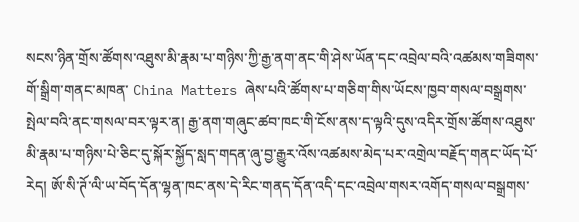སངས་ཉིན་གྲོས་ཚོགས་འཐུས་མི་རྣམ་པ་གཉིས་ཀྱི་རྒྱ་ནག་ནང་གི་ཤེས་ཡོན་དང་འབྲེལ་བའི་འཚམས་གཟིགས་གོ་སྒྲིག་གནང་མཁན་ China Matters ཞེས་པའི་ཚོགས་པ་གཅིག་གིས་ཡོངས་ཁྱབ་གསལ་བསྒྲགས་སྤེལ་བའི་ནང་གསལ་བར་ལྟར་ན། རྒྱ་ནག་གཞུང་ཚབ་ཁང་གི་ངོས་ནས་ད་ལྟའི་དུས་འདིར་གྲོས་ཚོགས་འཐུས་མི་རྣམ་པ་གཉིས་པེ་ཅིང་དུ་སྐོར་སྐྱོད་སླད་གདན་ཞུ་བྱ་རྒྱུར་འོས་འཚམས་མེད་པར་འགྲེལ་བརྗོད་གནང་ཡོད་པོ་རེད། ཨོ་སི་ཊོ་ལི་ཡ་བོད་དོན་ལྷན་ཁང་ནས་དེ་རིང་གནད་དོན་འདི་དང་འབྲེལ་གསར་འགོད་གསལ་བསྒྲགས་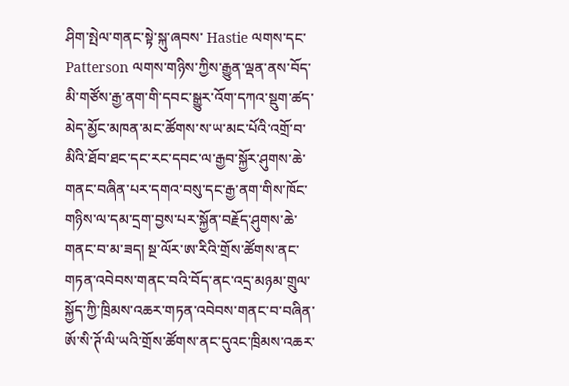ཤིག་སྤེལ་གནང་སྟེ་སྐུ་ཞབས་ Hastie ལགས་དང་ Patterson ལགས་གཉིས་ཀྱིས་རྒྱུན་ལྡན་ནས་བོད་མི་གཙོས་རྒྱ་ནག་གི་དབང་སྒྱུར་འོག་དཀའ་སྡུག་ཚད་མེད་མྱོང་མཁན་མང་ཚོགས་ས་ཡ་མང་པོའི་འགྲོ་བ་མིའི་ཐོབ་ཐང་དང་རང་དབང་ལ་རྒྱབ་སྐྱོར་ཤུགས་ཆེ་གནང་བཞིན་པར་དགའ་བསུ་དང་རྒྱ་ནག་གིས་ཁོང་གཉིས་ལ་དམ་དྲག་བྱས་པར་སྐྱོན་བརྗོད་ཤུགས་ཆེ་གནང་བ་མ་ཟད། སྔ་ལོར་ཨ་རིའི་གྲོས་ཚོགས་ནང་གཏན་འབེབས་གནང་བའི་བོད་ནང་འདྲ་མཉམ་གྲུལ་སྐྱོད་ཀྱི་ཁྲིམས་འཆར་གཏན་འབེབས་གནང་བ་བཞིན་ཨོ་སི་ཊོ་ལི་ཡའི་གྲོས་ཚོགས་ནང་དུའང་ཁྲིམས་འཆར་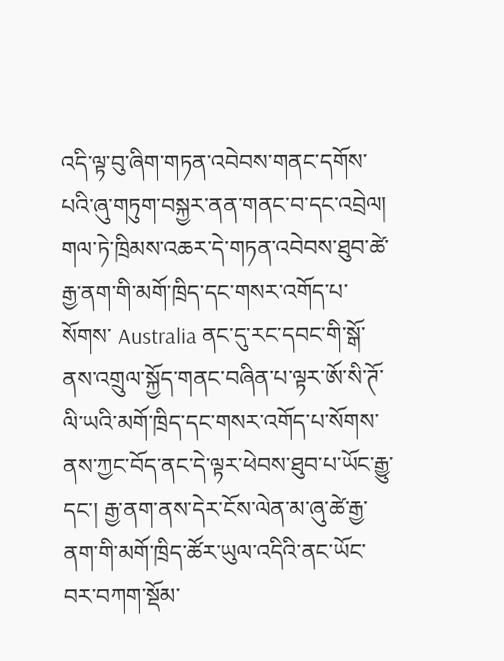འདི་ལྟ་བུ་ཞིག་གཏན་འབེབས་གནང་དགོས་པའི་ཞུ་གཏུག་བསྐྱར་ནན་གནང་བ་དང་འབྲེལ། གལ་ཏེ་ཁྲིམས་འཆར་དེ་གཏན་འབེབས་ཐུབ་ཚེ་རྒྱ་ནག་གི་མགོ་ཁྲིད་དང་གསར་འགོད་པ་སོགས་ Australia ནང་དུ་རང་དབང་གི་སྒོ་ནས་འགྲུལ་སྐྱོད་གནང་བཞིན་པ་ལྟར་ཨོ་སི་ཊོ་ལི་ཡའི་མགོ་ཁྲིད་དང་གསར་འགོད་པ་སོགས་ནས་ཀྱང་བོད་ནང་དེ་ལྟར་ཕེབས་ཐུབ་པ་ཡོང་རྒྱུ་དང་། རྒྱ་ནག་ནས་དེར་ངོས་ལེན་མ་ཞུ་ཚེ་རྒྱ་ནག་གི་མགོ་ཁྲིད་ཚོར་ཡུལ་འདིའི་ནང་ཡོང་བར་བཀག་སྡོམ་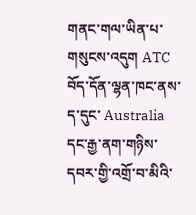གནང་གལ་ཡིན་པ་གསུངས་འདུག ATC བོད་དོན་ལྷན་ཁང་ནས་ད་དུང་ Australia དང་རྒྱ་ནག་གཉིས་དབར་གྱི་འགྲོ་བ་མིའི་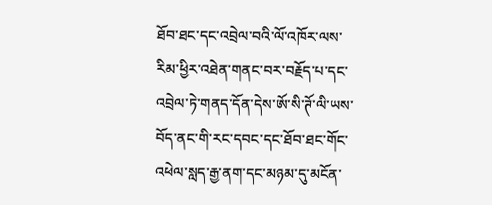ཐོབ་ཐང་དང་འབྲེལ་བའི་ལོ་འཁོར་ལས་རིམ་ཕྱིར་འཐེན་གནང་བར་བརྗོད་པ་དང་འབྲེལ་ཏེ་གནད་དོན་དེས་ཨོ་སི་ཊོ་ལི་ཡས་བོད་ནང་གི་རང་དབང་དང་ཐོབ་ཐང་གོང་འཕེལ་སླད་རྒྱ་ནག་དང་མཉམ་དུ་མངོན་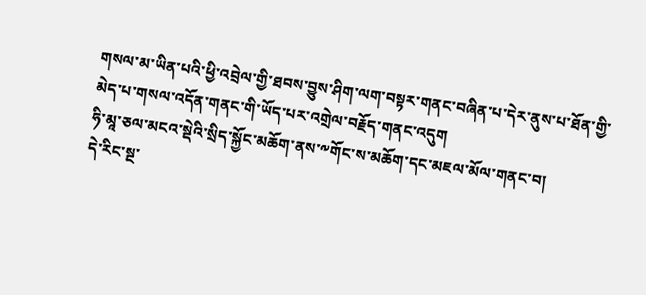གསལ་མ་ཡིན་པའི་ཕྱི་འབྲེལ་གྱི་ཐབས་བྱུས་ཤིག་ལག་བསྟར་གནང་བཞིན་པ་དེར་ནུས་པ་ཐོན་གྱི་མེད་པ་གསལ་འདོན་གནང་གི་ཡོད་པར་འགྲེལ་བརྗོད་གནང་འདུག
ཧི་མཱ་ཅལ་མངའ་སྡེའི་སྲིད་སྐྱོང་མཆོག་ནས་༸གོང་ས་མཆོག་དང་མཇལ་མོལ་གནང་བ།
དེ་རིང་སྔ་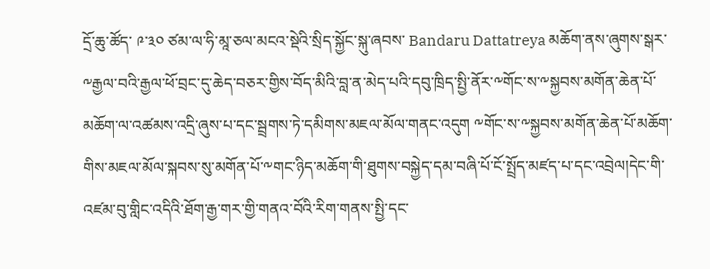དྲོ་ཆུ་ཚོད་ ༩་༣༠ ཙམ་ལ་ཧི་མཱ་ཅལ་མངའ་སྡེའི་སྲིད་སྐྱོང་སྐུ་ཞབས་ Bandaru Dattatreya མཆོག་ནས་ཞུགས་སྒར་༸རྒྱལ་བའི་རྒྱལ་ཕོ་བྲང་དུ་ཆེད་བཅར་གྱིས་བོད་མིའི་བླ་ན་མེད་པའི་དབུ་ཁྲིད་སྤྱི་ནོར་༸གོང་ས་༸སྐྱབས་མགོན་ཆེན་པོ་མཆོག་ལ་འཚམས་འདྲི་ཞུས་པ་དང་སྦྲགས་ཏེ་དམིགས་མཇལ་མོལ་གནང་འདུག ༸གོང་ས་༸སྐྱབས་མགོན་ཆེན་པོ་མཆོག་གིས་མཇལ་མོལ་སྐབས་སུ་མགོན་པོ་༸གང་ཉིད་མཆོག་གི་ཐུགས་བསྐྱེད་དམ་བཞི་པོ་ངོ་སྤྲོད་མཛད་པ་དང་འབྲེལ།དེང་གི་འཛམ་བུ་གླིང་འདིའི་ཐོག་རྒྱ་གར་གྱི་གནའ་བོའི་རིག་གནས་སྤྱི་དང་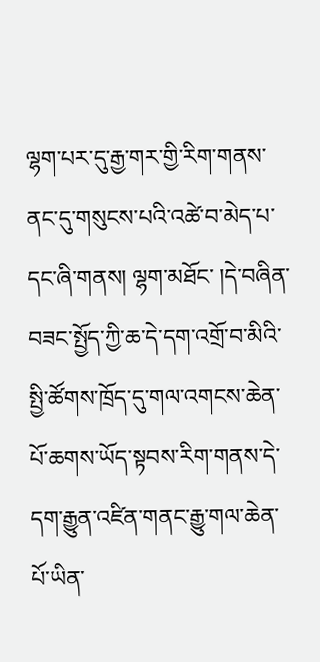ལྷག་པར་དུ་རྒྱ་གར་གྱི་རིག་གནས་ནང་དུ་གསུངས་པའི་འཚེ་བ་མེད་པ་དང་ཞི་གནས། ལྷག་མཐོང་ །དེ་བཞིན་བཟང་སྤྱོད་ཀྱི་ཆ་དེ་དག་འགྲོ་བ་མིའི་སྤྱི་ཚོགས་ཁྲོད་དུ་གལ་འགངས་ཆེན་པོ་ཆགས་ཡོད་སྟབས་རིག་གནས་དེ་དག་རྒྱུན་འཛིན་གནང་རྒྱུ་གལ་ཆེན་པོ་ཡིན་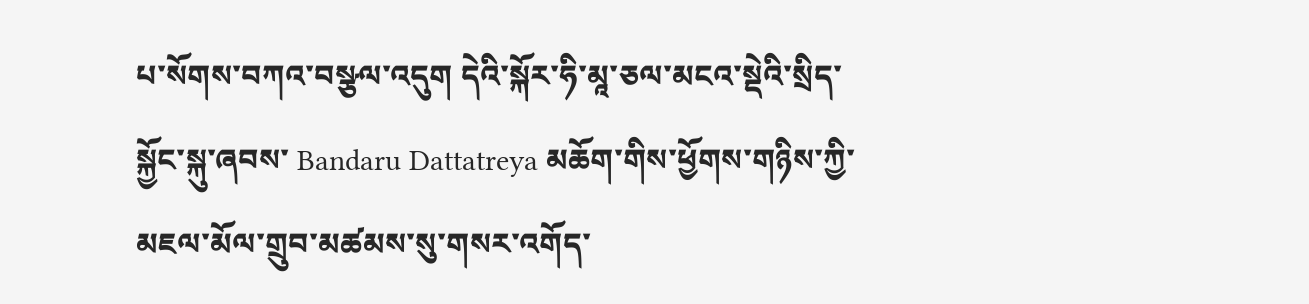པ་སོགས་བཀའ་བསྩལ་འདུག དེའི་སྐོར་ཧི་མཱ་ཅལ་མངའ་སྡེའི་སྲིད་སྐྱོང་སྐུ་ཞབས་ Bandaru Dattatreya མཆོག་གིས་ཕྱོགས་གཉིས་ཀྱི་མཇལ་མོལ་གྲུབ་མཚམས་སུ་གསར་འགོད་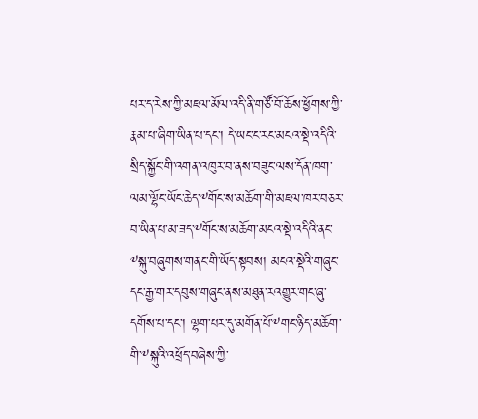པར་ད་རེས་ཀྱི་མཇལ་མོལ་འདི་ནི་གཙོ་བོ་ཆོས་ཕྱོགས་ཀྱི་རྣམ་པ་ཞིག་ཡིན་པ་དང་། དེ་ཡང་ང་རང་མངའ་སྡེ་འདིའི་སྲིད་སྐྱོང་གི་འགན་འཁུར་བ་ནས་བཟུང་ལས་དོན་ཁག་ལམ་ལྷོང་ཡོང་ཆེད་༸གོང་ས་མཆོག་གི་མཇལ་ཁར་བཅར་བ་ཡིན་པ་མ་ཟད་༸གོང་ས་མཆོག་མངའ་སྡེ་འདིའི་ནང་༸སྐུ་བཞུགས་གནང་གི་ཡོད་སྟབས། མངའ་སྡེའི་གཞུང་དང་རྒྱ་གར་དབུས་གཞུང་ནས་མཐུན་རའགྱུར་གང་ཞུ་དགོས་པ་དང་། ལྷག་པར་དུ་མགོན་པོ་༸གང་ཉིད་མཆོག་གི་༸སྐུའི་འཕྲོད་བཞེས་ཀྱི་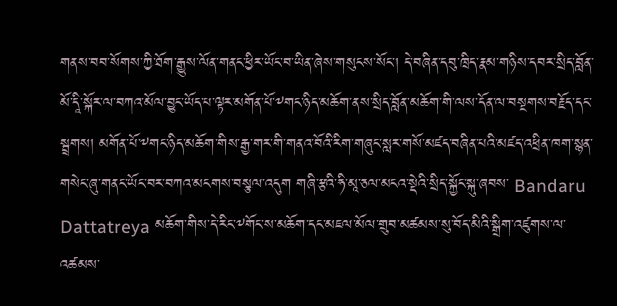གནས་བབ་སོགས་ཀྱི་ཐོག་རྒྱུས་ལོན་གནང་ཕྱིར་ཡོང་བ་ཡིན་ཞེས་གསུངས་སོང་། དེ་བཞིན་དབུ་ཁྲིད་རྣམ་གཉིས་དབར་སྲིད་བློན་མོ་དཱི་སྐོར་ལ་བཀའ་མོལ་བྱུང་ཡོད་པ་ལྟར་མགོན་པོ་༸གང་ཉིད་མཆོག་ནས་སྲིད་བློན་མཆོག་གི་ལས་དོན་ལ་བསྔགས་བརྗོད་དང་སྦྲགས། མགོན་པོ་༸གང་ཉིད་མཆོག་གིས་རྒྱ་གར་གི་གནའ་བོའི་རིག་གཞུང་སླར་གསོ་མཛད་བཞིན་པའི་མཛད་འཕྲིན་ཁག་སྙན་གསེང་ཞུ་གནང་ཡོང་བར་བཀའ་མངགས་བསྩལ་འདུག གཞི་རྩའི་ཧི་མཱ་ཅལ་མངའ་སྡེའི་སྲིད་སྐྱོང་སྐུ་ཞབས་ Bandaru Dattatreya མཆོག་གིས་དེ་རིང་༸གོང་ས་མཆོག་དང་མཇལ་མོལ་གྲུབ་མཚམས་སུ་བོད་མིའི་སྒྲིག་འཛུགས་ལ་འཚམས་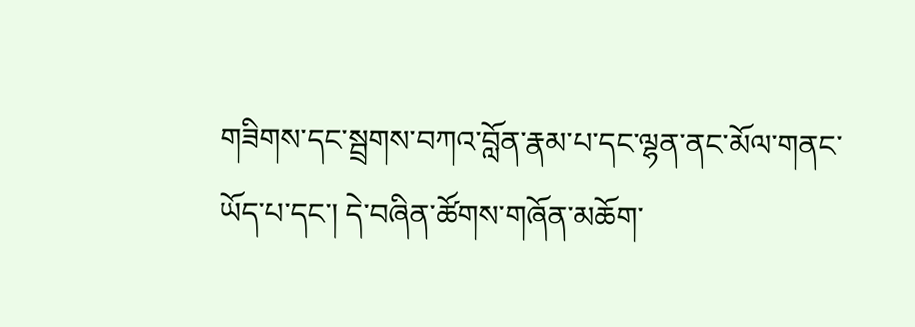གཟིགས་དང་སྦྲགས་བཀའ་བློན་རྣམ་པ་དང་ལྷན་ནང་མོལ་གནང་ཡོད་པ་དང་། དེ་བཞིན་ཚོགས་གཞོན་མཆོག་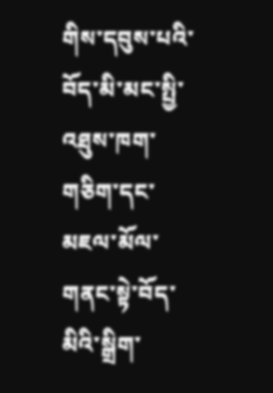གིས་དབུས་པའི་བོད་མི་མང་སྤྱི་འཐུས་ཁག་གཅིག་དང་མཇལ་མོལ་གནང་སྟེ་བོད་མིའི་སྒྲིག་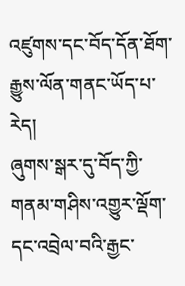འཛུགས་དང་བོད་དོན་ཐོག་རྒྱུས་ལོན་གནང་ཡོད་པ་རེད།
ཞུགས་སྒར་དུ་བོད་ཀྱི་གནམ་གཤིས་འགྱུར་ལྡོག་དང་འབྲེལ་བའི་རྒྱང་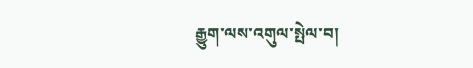རྒྱུག་ལས་འགུལ་སྤེལ་བ།